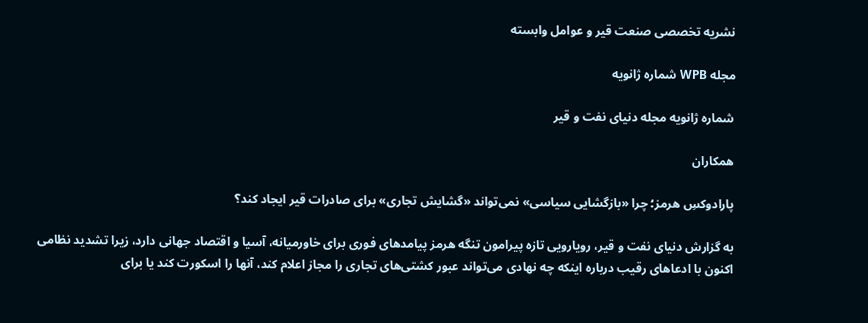نشریه تخصصی صنعت قیر و عوامل وابسته

مجله WPB شماره ژانویه

شماره ژانویه مجله دنیای نفت و قیر

همکاران

پارادوکسِ هرمز؛ چرا «بازگشایی سیاسی» نمی‌تواند «گشایش تجاری» برای صادرات قیر ایجاد کند؟

به گزارش دنیای نفت و قیر، رویارویی تازه پیرامون تنگه هرمز پیامدهای فوری برای خاورمیانه، آسیا و اقتصاد جهانی دارد، زیرا تشدید نظامی اکنون با ادعاهای رقیب درباره اینکه چه نهادی می‌تواند عبور کشتی‌های تجاری را مجاز اعلام کند، آنها را اسکورت کند یا برای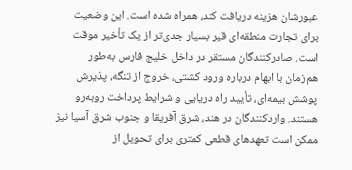عبورشان هزینه دریافت کند، همراه شده است. این وضعیت برای تجارت منطقه‌ای قیر بسیار جدی‌تر از یک تأخیر موقت است. صادرکنندگان مستقر در داخل خلیج فارس به‌طور هم‌زمان با ابهام درباره ورود کشتی، خروج از تنگه، پذیرش پوشش بیمه‌ای، تأیید راه دریایی و شرایط پرداخت روبه‌رو هستند. واردکنندگان در هند، شرق آفریقا و جنوب شرق آسیا نیز ممکن است تعهدهای قطعی کمتری برای تحویل از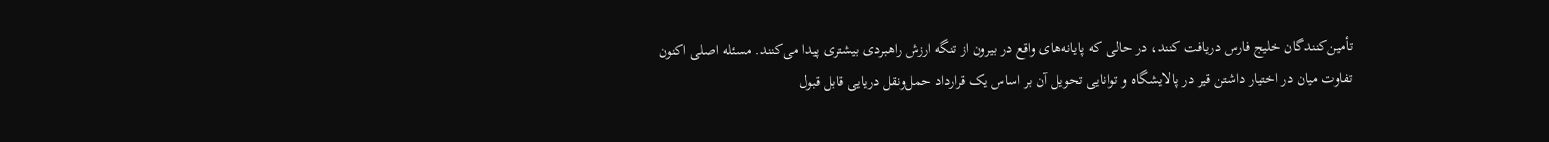تأمین‌کنندگان خلیج فارس دریافت کنند، در حالی که پایانه‌های واقع در بیرون از تنگه ارزش راهبردی بیشتری پیدا می‌کنند. مسئله اصلی اکنون تفاوت میان در اختیار داشتن قیر در پالایشگاه و توانایی تحویل آن بر اساس یک قرارداد حمل‌ونقل دریایی قابل قبول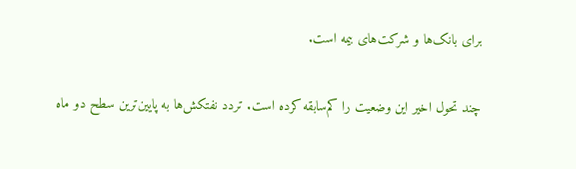برای بانک‌ها و شرکت‌های بیمه است.

چند تحول اخیر این وضعیت را کم‌سابقه کرده است. تردد نفتکش‌ها به پایین‌ترین سطح دو ماه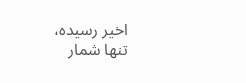اخیر رسیده، تنها شمار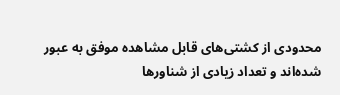محدودی از کشتی‌های قابل مشاهده موفق به عبور شده‌اند و تعداد زیادی از شناورها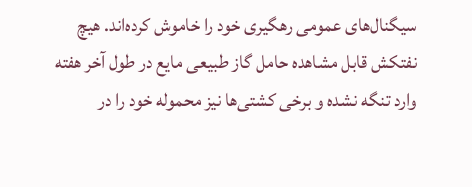سیگنال‌های عمومی رهگیری خود را خاموش کرده‌اند. هیچ نفتکش قابل مشاهده حامل گاز طبیعی مایع در طول آخر هفته وارد تنگه نشده و برخی کشتی‌ها نیز محموله خود را در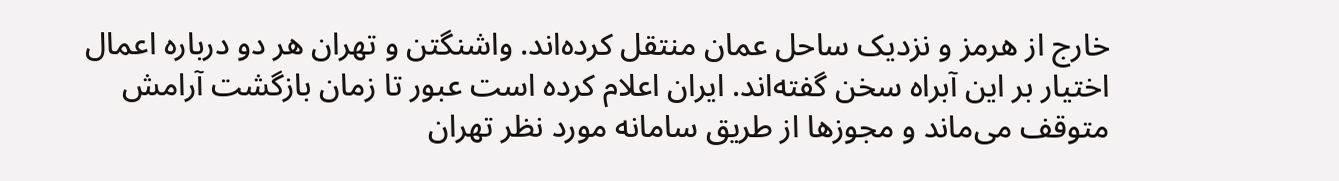خارج از هرمز و نزدیک ساحل عمان منتقل کرده‌اند. واشنگتن و تهران هر دو درباره اعمال اختیار بر این آبراه سخن گفته‌اند. ایران اعلام کرده است عبور تا زمان بازگشت آرامش متوقف می‌ماند و مجوزها از طریق سامانه مورد نظر تهران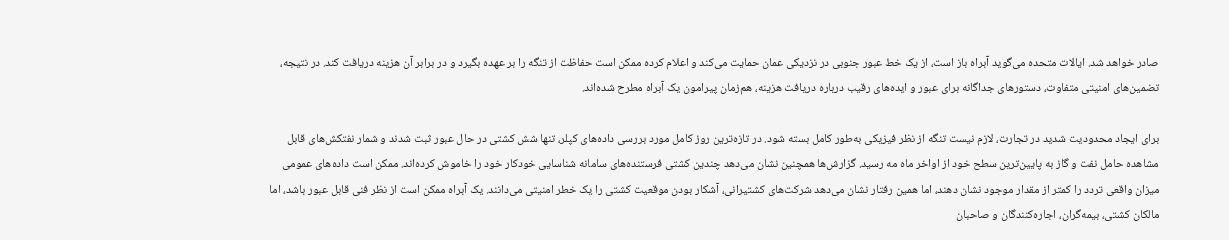صادر خواهد شد. ایالات متحده می‌گوید آبراه باز است، از یک خط عبور جنوبی در نزدیکی عمان حمایت می‌کند و اعلام کرده ممکن است حفاظت از تنگه را بر عهده بگیرد و در برابر آن هزینه دریافت کند. در نتیجه، تضمین‌های امنیتی متفاوت، دستورهای جداگانه برای عبور و ایده‌های رقیب درباره دریافت هزینه، هم‌زمان پیرامون یک آبراه مطرح شده‌اند.

برای ایجاد محدودیت شدید در تجارت، لازم نیست تنگه از نظر فیزیکی به‌طور کامل بسته شود. در تازه‌ترین روز کامل مورد بررسی داده‌های کپلر، تنها شش کشتی در حال عبور ثبت شدند و شمار نفتکش‌های قابل مشاهده حامل نفت و گاز به پایین‌ترین سطح خود از اواخر ماه مه رسید. گزارش‌ها همچنین نشان می‌دهد چندین کشتی فرستنده‌های سامانه شناسایی خودکار خود را خاموش کرده‌اند. ممکن است داده‌های عمومی میزان واقعی تردد را کمتر از مقدار موجود نشان دهند، اما همین رفتار نشان می‌دهد شرکت‌های کشتیرانی، آشکار بودن موقعیت کشتی را یک خطر امنیتی می‌دانند. یک آبراه ممکن است از نظر فنی قابل عبور باشد، اما مالکان کشتی، بیمه‌گران، اجاره‌کنندگان و صاحبان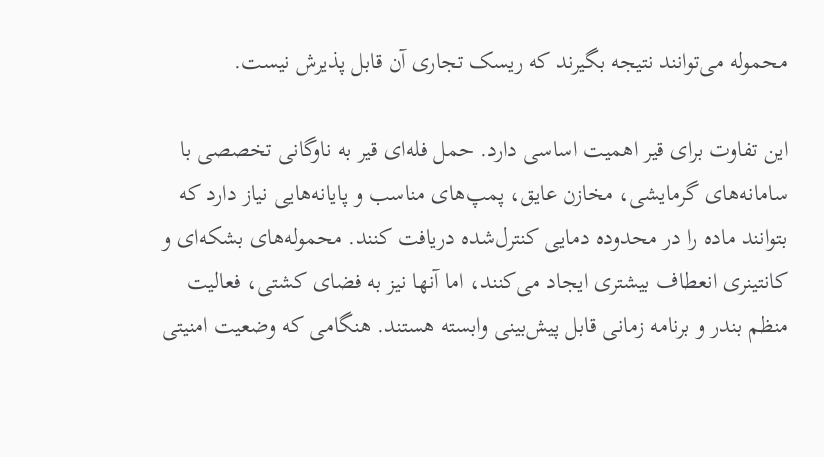محموله می‌توانند نتیجه بگیرند که ریسک تجاری آن قابل پذیرش نیست.

این تفاوت برای قیر اهمیت اساسی دارد. حمل فله‌ای قیر به ناوگانی تخصصی با سامانه‌های گرمایشی، مخازن عایق، پمپ‌های مناسب و پایانه‌هایی نیاز دارد که بتوانند ماده را در محدوده دمایی کنترل‌شده دریافت کنند. محموله‌های بشکه‌ای و کانتینری انعطاف بیشتری ایجاد می‌کنند، اما آنها نیز به فضای کشتی، فعالیت منظم بندر و برنامه زمانی قابل پیش‌بینی وابسته هستند. هنگامی که وضعیت امنیتی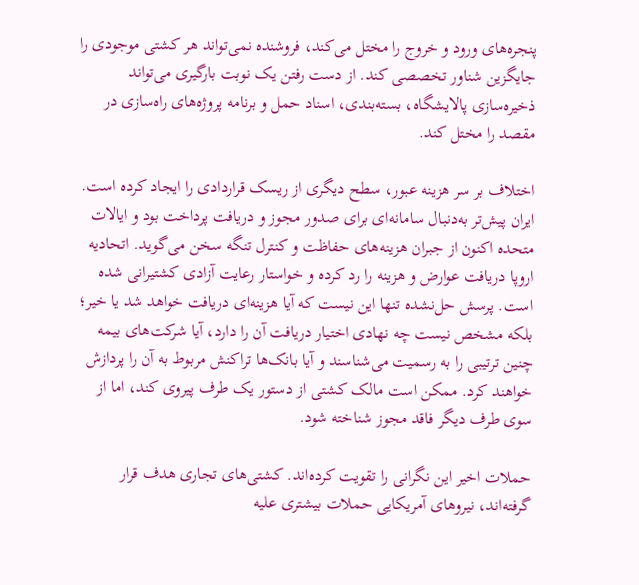پنجره‌های ورود و خروج را مختل می‌کند، فروشنده نمی‌تواند هر کشتی موجودی را جایگزین شناور تخصصی کند. از دست رفتن یک نوبت بارگیری می‌تواند ذخیره‌سازی پالایشگاه، بسته‌بندی، اسناد حمل و برنامه پروژه‌های راه‌سازی در مقصد را مختل کند.

اختلاف بر سر هزینه عبور، سطح دیگری از ریسک قراردادی را ایجاد کرده است. ایران پیش‌تر به‌دنبال سامانه‌ای برای صدور مجوز و دریافت پرداخت بود و ایالات متحده اکنون از جبران هزینه‌های حفاظت و کنترل تنگه سخن می‌گوید. اتحادیه اروپا دریافت عوارض و هزینه را رد کرده و خواستار رعایت آزادی کشتیرانی شده است. پرسش حل‌نشده تنها این نیست که آیا هزینه‌ای دریافت خواهد شد یا خیر؛ بلکه مشخص نیست چه نهادی اختیار دریافت آن را دارد، آیا شرکت‌های بیمه چنین ترتیبی را به رسمیت می‌شناسند و آیا بانک‌ها تراکنش مربوط به آن را پردازش خواهند کرد. ممکن است مالک کشتی از دستور یک طرف پیروی کند، اما از سوی طرف دیگر فاقد مجوز شناخته شود.

حملات اخیر این نگرانی را تقویت کرده‌اند. کشتی‌های تجاری هدف قرار گرفته‌اند، نیروهای آمریکایی حملات بیشتری علیه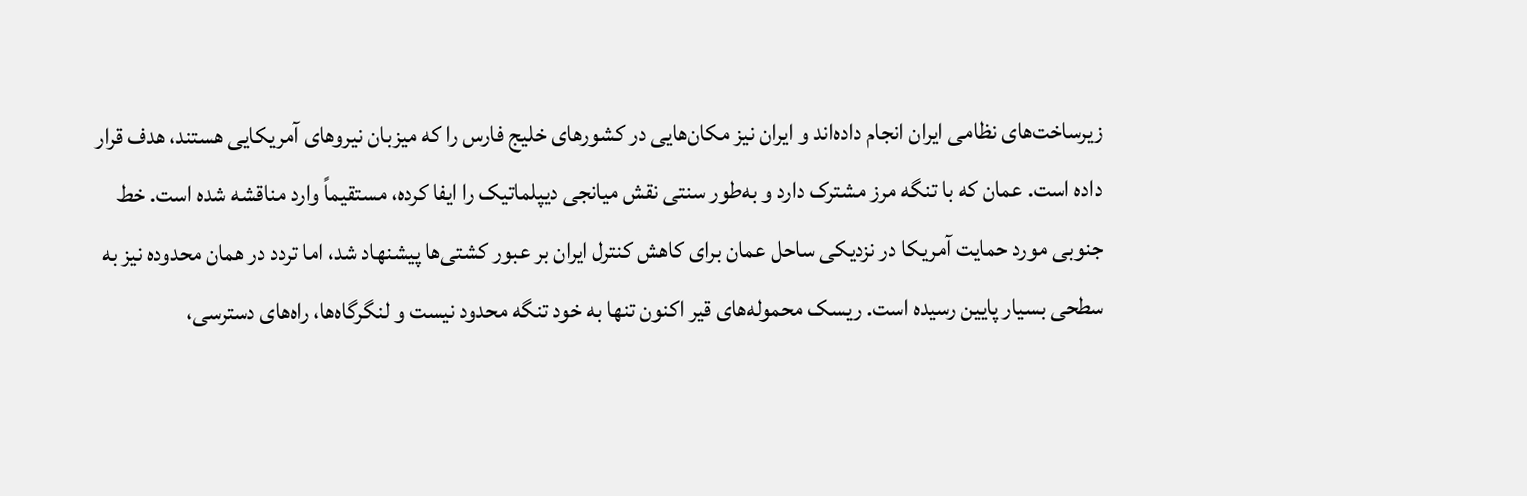زیرساخت‌های نظامی ایران انجام داده‌اند و ایران نیز مکان‌هایی در کشورهای خلیج فارس را که میزبان نیروهای آمریکایی هستند، هدف قرار داده است. عمان که با تنگه مرز مشترک دارد و به‌طور سنتی نقش میانجی دیپلماتیک را ایفا کرده، مستقیماً وارد مناقشه شده است. خط جنوبی مورد حمایت آمریکا در نزدیکی ساحل عمان برای کاهش کنترل ایران بر عبور کشتی‌ها پیشنهاد شد، اما تردد در همان محدوده نیز به سطحی بسیار پایین رسیده است. ریسک محموله‌های قیر اکنون تنها به خود تنگه محدود نیست و لنگرگاه‌ها، راه‌های دسترسی،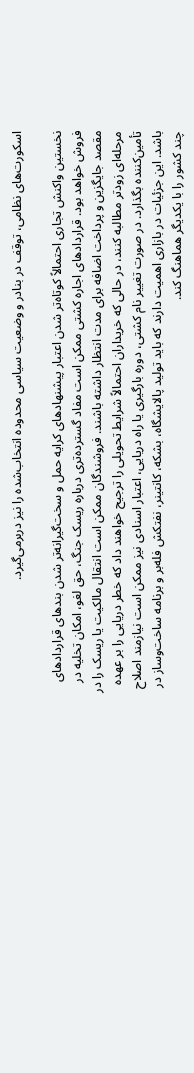اسکورت‌های نظامی، توقف در بنادر و وضعیت سیاسی محدوده انتخاب‌شده را نیز دربرمی‌گیرد.

نخستین واکنش تجاری احتمالاً کوتاه‌تر شدن اعتبار پیشنهادهای کرایه حمل و سخت‌گیرانه‌تر شدن بندهای قراردادهای فروش خواهد بود. قراردادهای اجاره کشتی ممکن است مفاد گسترده‌تری درباره ریسک جنگ، حق لغو، امکان تخلیه در مقصد جایگزین و پرداخت اضافه برای مدت انتظار داشته باشند. فروشندگان ممکن است انتقال مالکیت یا ریسک را در مرحله‌ای زودتر مطالبه کنند، در حالی که خریداران احتمالاً شرایط تحویلی را ترجیح خواهند داد که خطر دریایی را بر عهده تأمین‌کننده بگذارد. در صورت تغییر نام کشتی، دوره بارگیری یا راه دریایی، اعتبار اسنادی نیز ممکن است نیازمند اصلاح باشد. این جزئیات در بازاری اهمیت دارند که باید تولید پالایشگاه، بشکه، کانتینر، نفتکش فله‌بر و برنامه ساخت‌وساز در چند کشور را با یکدیگر هماهنگ کند.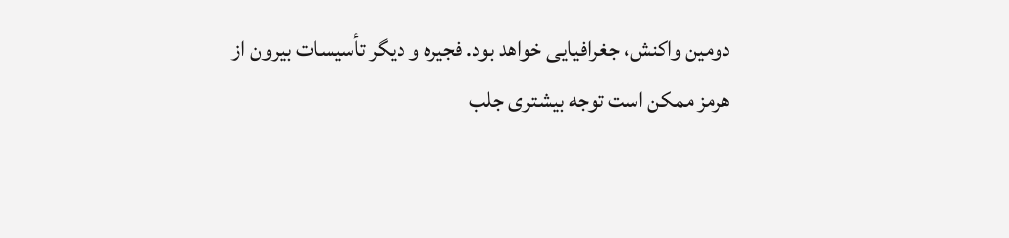دومین واکنش، جغرافیایی خواهد بود. فجیره و دیگر تأسیسات بیرون از هرمز ممکن است توجه بیشتری جلب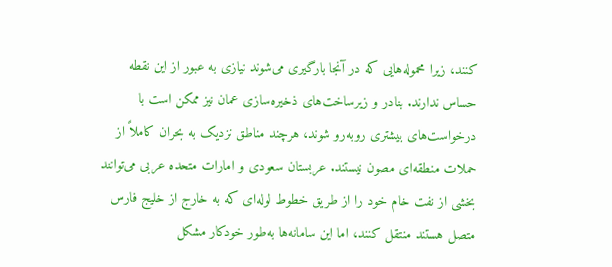کنند، زیرا محموله‌هایی که در آنجا بارگیری می‌شوند نیازی به عبور از این نقطه حساس ندارند. بنادر و زیرساخت‌های ذخیره‌سازی عمان نیز ممکن است با درخواست‌های بیشتری روبه‌رو شوند، هرچند مناطق نزدیک به بحران کاملاً از حملات منطقه‌ای مصون نیستند. عربستان سعودی و امارات متحده عربی می‌توانند بخشی از نفت خام خود را از طریق خطوط لوله‌ای که به خارج از خلیج فارس متصل هستند منتقل کنند، اما این سامانه‌ها به‌طور خودکار مشکل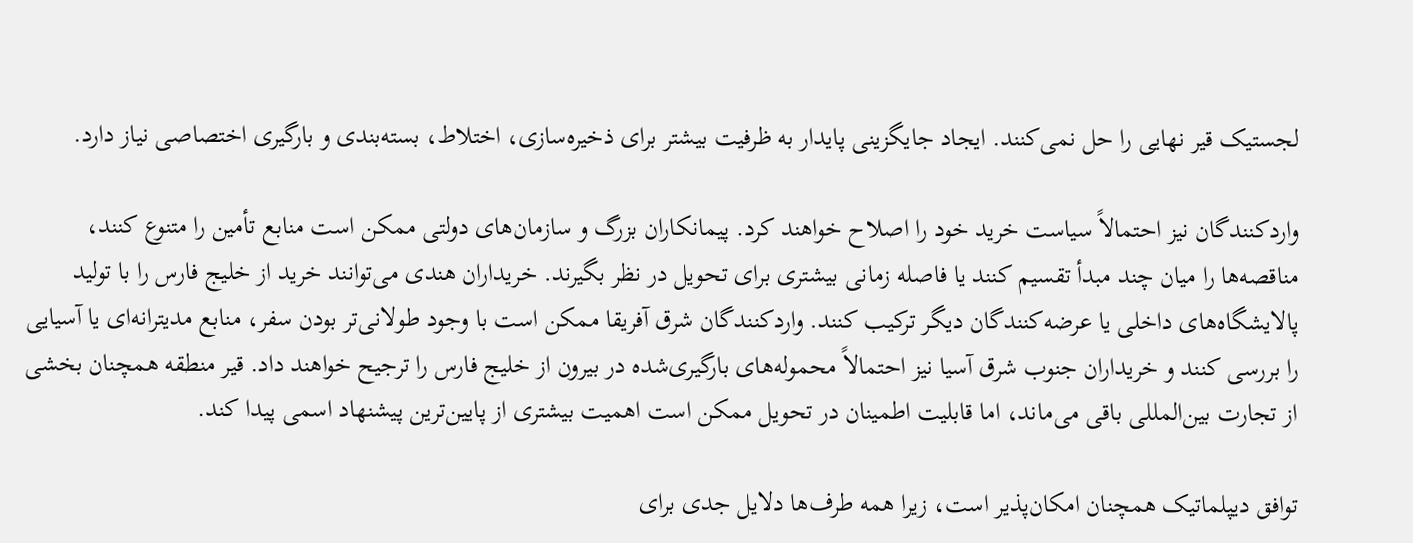لجستیک قیر نهایی را حل نمی‌کنند. ایجاد جایگزینی پایدار به ظرفیت بیشتر برای ذخیره‌سازی، اختلاط، بسته‌بندی و بارگیری اختصاصی نیاز دارد.

واردکنندگان نیز احتمالاً سیاست خرید خود را اصلاح خواهند کرد. پیمانکاران بزرگ و سازمان‌های دولتی ممکن است منابع تأمین را متنوع کنند، مناقصه‌ها را میان چند مبدأ تقسیم کنند یا فاصله زمانی بیشتری برای تحویل در نظر بگیرند. خریداران هندی می‌توانند خرید از خلیج فارس را با تولید پالایشگاه‌های داخلی یا عرضه‌کنندگان دیگر ترکیب کنند. واردکنندگان شرق آفریقا ممکن است با وجود طولانی‌تر بودن سفر، منابع مدیترانه‌ای یا آسیایی را بررسی کنند و خریداران جنوب شرق آسیا نیز احتمالاً محموله‌های بارگیری‌شده در بیرون از خلیج فارس را ترجیح خواهند داد. قیر منطقه همچنان بخشی از تجارت بین‌المللی باقی می‌ماند، اما قابلیت اطمینان در تحویل ممکن است اهمیت بیشتری از پایین‌ترین پیشنهاد اسمی پیدا کند.

توافق دیپلماتیک همچنان امکان‌پذیر است، زیرا همه طرف‌ها دلایل جدی برای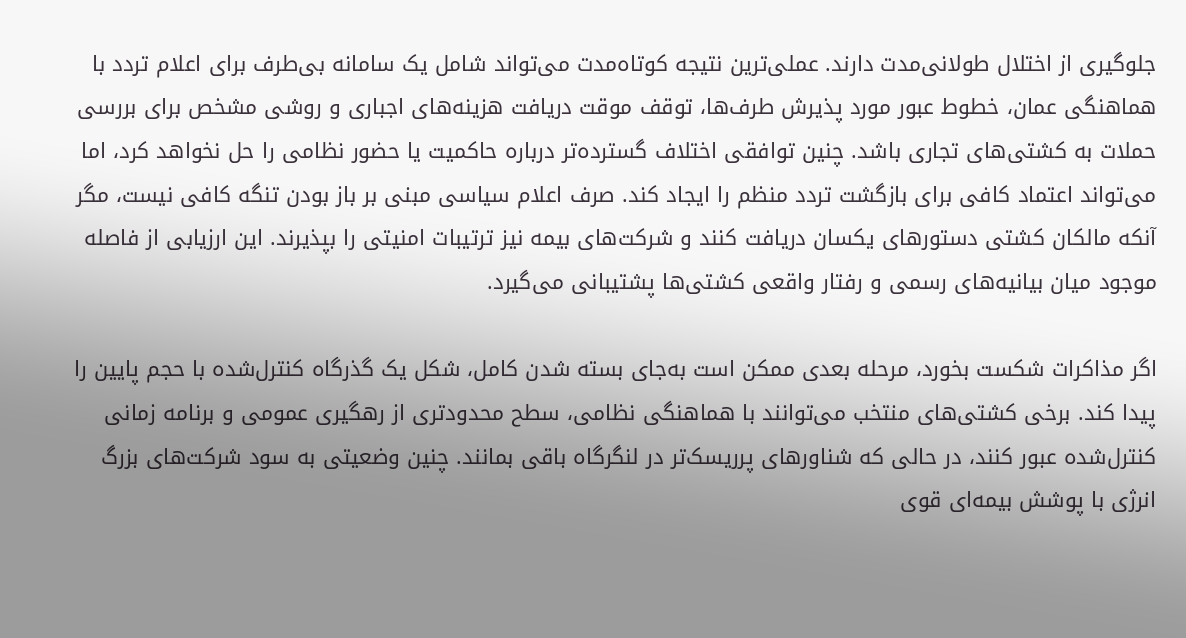جلوگیری از اختلال طولانی‌مدت دارند. عملی‌ترین نتیجه کوتاه‌مدت می‌تواند شامل یک سامانه بی‌طرف برای اعلام تردد با هماهنگی عمان، خطوط عبور مورد پذیرش طرف‌ها، توقف موقت دریافت هزینه‌های اجباری و روشی مشخص برای بررسی حملات به کشتی‌های تجاری باشد. چنین توافقی اختلاف گسترده‌تر درباره حاکمیت یا حضور نظامی را حل نخواهد کرد، اما می‌تواند اعتماد کافی برای بازگشت تردد منظم را ایجاد کند. صرف اعلام سیاسی مبنی بر باز بودن تنگه کافی نیست، مگر آنکه مالکان کشتی دستورهای یکسان دریافت کنند و شرکت‌های بیمه نیز ترتیبات امنیتی را بپذیرند. این ارزیابی از فاصله موجود میان بیانیه‌های رسمی و رفتار واقعی کشتی‌ها پشتیبانی می‌گیرد.

اگر مذاکرات شکست بخورد، مرحله بعدی ممکن است به‌جای بسته شدن کامل، شکل یک گذرگاه کنترل‌شده با حجم پایین را پیدا کند. برخی کشتی‌های منتخب می‌توانند با هماهنگی نظامی، سطح محدودتری از رهگیری عمومی و برنامه زمانی کنترل‌شده عبور کنند، در حالی که شناورهای پرریسک‌تر در لنگرگاه باقی بمانند. چنین وضعیتی به سود شرکت‌های بزرگ انرژی با پوشش بیمه‌ای قوی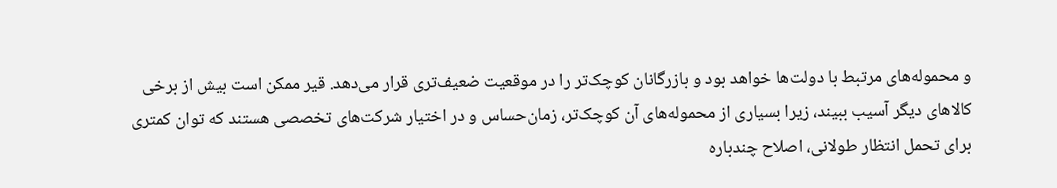و محموله‌های مرتبط با دولت‌ها خواهد بود و بازرگانان کوچک‌تر را در موقعیت ضعیف‌تری قرار می‌دهد. قیر ممکن است بیش از برخی کالاهای دیگر آسیب ببیند، زیرا بسیاری از محموله‌های آن کوچک‌تر، زمان‌حساس و در اختیار شرکت‌های تخصصی هستند که توان کمتری برای تحمل انتظار طولانی، اصلاح چندباره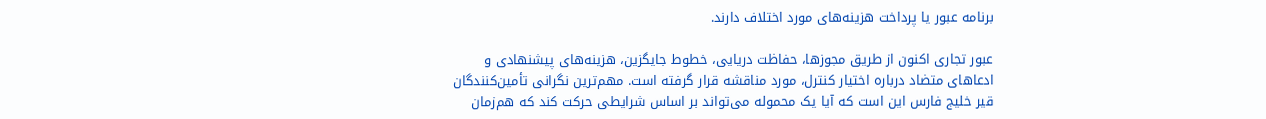برنامه عبور یا پرداخت هزینه‌های مورد اختلاف دارند.

عبور تجاری اکنون از طریق مجوزها، حفاظت دریایی، خطوط جایگزین، هزینه‌های پیشنهادی و ادعاهای متضاد درباره اختیار کنترل، مورد مناقشه قرار گرفته است. مهم‌ترین نگرانی تأمین‌کنندگان قیر خلیج فارس این است که آیا یک محموله می‌تواند بر اساس شرایطی حرکت کند که هم‌زمان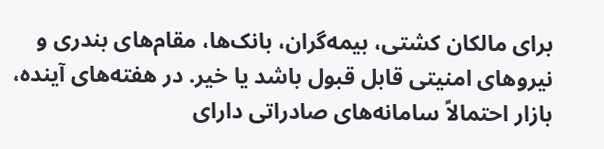برای مالکان کشتی، بیمه‌گران، بانک‌ها، مقام‌های بندری و نیروهای امنیتی قابل قبول باشد یا خیر. در هفته‌های آینده، بازار احتمالاً سامانه‌های صادراتی دارای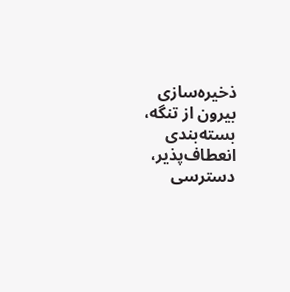ذخیره‌سازی بیرون از تنگه، بسته‌بندی انعطاف‌پذیر، دسترسی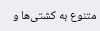متنوع به کشتی‌ها و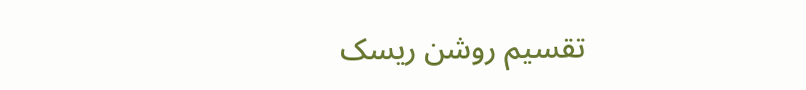تقسیم روشن ریسک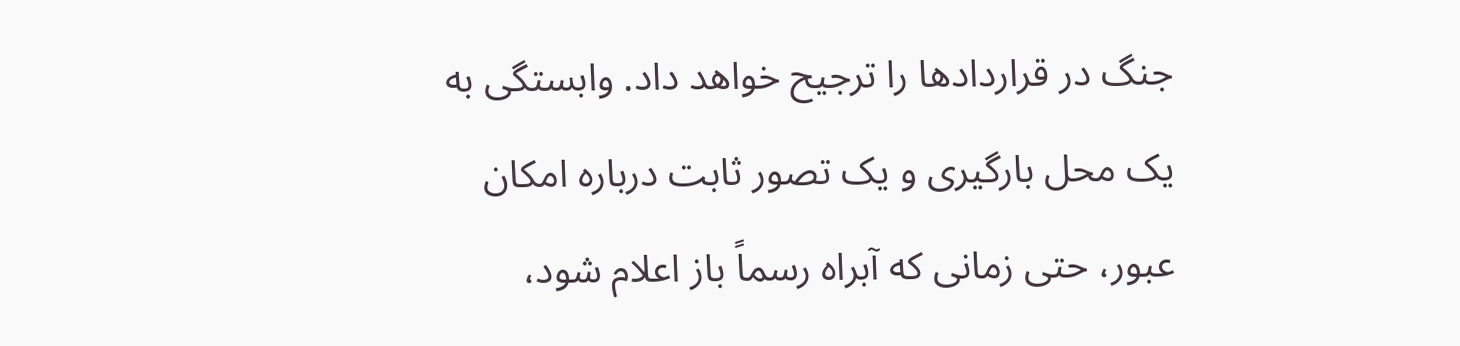جنگ در قراردادها را ترجیح خواهد داد. وابستگی به یک محل بارگیری و یک تصور ثابت درباره امکان عبور، حتی زمانی که آبراه رسماً باز اعلام شود،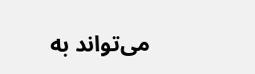می‌تواند به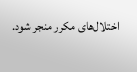اختلال‌های مکرر منجر شود.